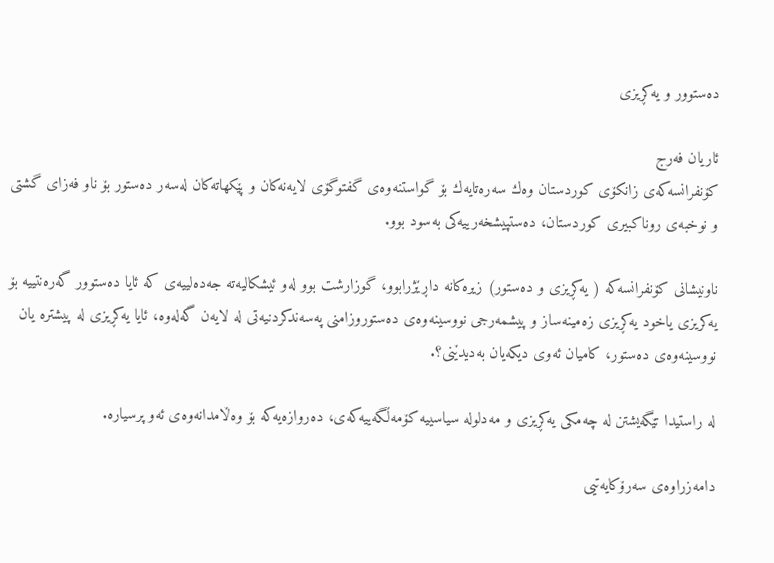دەستوور و یەكڕیزی

ئاریان فەرج
كۆنفرانسەكەی زانكۆی كوردستان وەك سەرەتایەك بۆ گواستنەوەی گفتوگۆی لایەنەكان و پێكهاتەكان لەسەر دەستور بۆ ناو فەزای گشتی و نوخبەی روناكبیری كوردستان، دەستپیشخەرییەكی بەسود بوو.

ناونیشانی كۆنفرانسەكە ( یەكڕیزی و دەستور) زیرەكانە داڕێژرابوو، گوزارشت بوو لەو ئیشكالیەتە جەدەلییەی كە ئایا دەستوور گەرەنتییە بۆ یەكریزی یاخود یەكڕیزی زەمینەساز و پیشمەرجی نووسینەوەی دەستوروزامنی پەسەندكردنیەتی لە لایەن گەلەوە، ئایا یەكڕیزی لە پیشترە یان نووسینەوەی دەستور، كامیان ئەوی دیكەیان بەدیدێنی؟.

لە راستیدا تێگەیشتن لە چەمكی یەكڕیزی و مەدلولە سیاسییە كۆمەڵگەییەكەی، دەروازەیەكە بۆ وەڵامدانەوەی ئەو پرسیارە.

دامەزراوەی سەرۆكایەتیی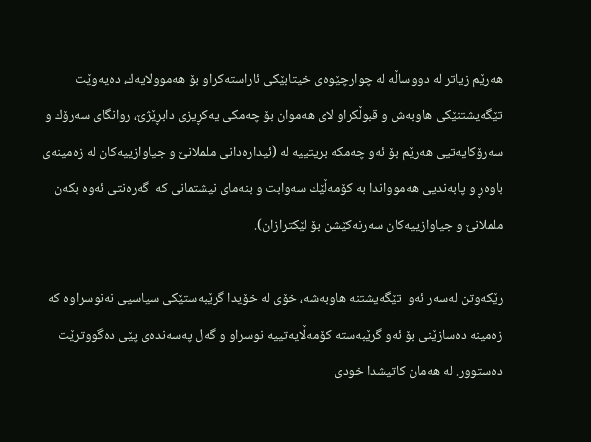هەرێم زیاتر لە دووساڵە لە چوارچێوەی خیتابێكی ئاراستەكراو بۆ هەموولایەك، دەیەوێت تێگەیشتنێكی هاوبەش و قبوڵكراو لای هەموان بۆ چەمكی یەكڕیزی دابڕێژێ، روانگای سەرۆك و سەرۆكایەتیی هەرێم بۆ ئەو چەمكە بریتییە لە (ئیدارەدانی ململانێ و جیاوازییەكان لە زەمینەی باوەڕ و پابەندیی هەموواندا بە كۆمەڵێك سەوابت و بنەمای نیشتمانی كە  گەرەنتی ئەوە بكەن ململانێ و جیاوازییەكان سەرنەكێشن بۆ لێكترازان).

رێكەوتن لەسەر ئەو  تێگەیشتنە هاوبەشە، خۆی لە خۆیدا گرێبەستێكی سیاسیی نەنوسراوە كە زەمینە دەسازێنی بۆ ئەو گرێبەستە كۆمەڵایەتییە نوسراو و گەل پەسەندەی پێی دەگووترێت دەستوور. لە هەمان كاتیشدا خودی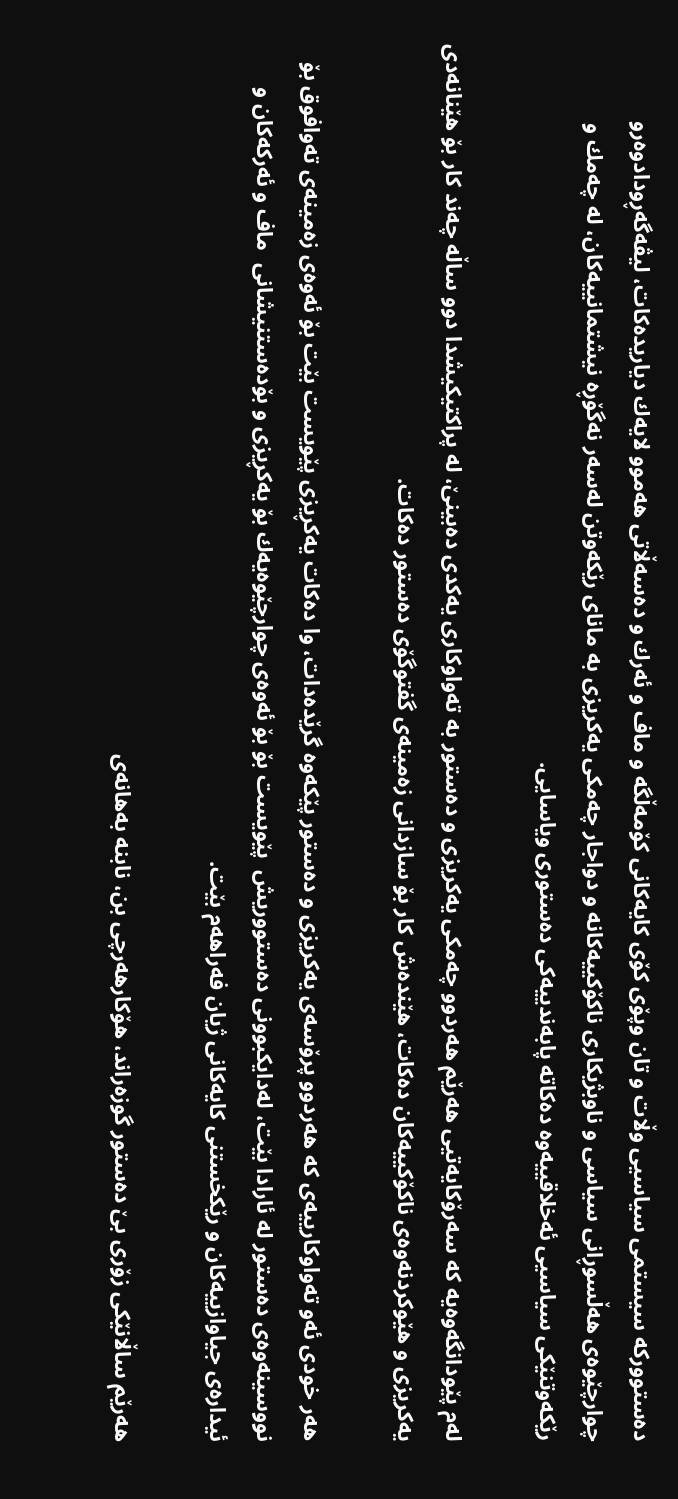دەستووركە سیستمی سیاسیی وڵات و تان وپۆی كۆی كایەكانی كۆمەڵگە و ماف و ئەرك و دەسەڵاتی هەموو لایەك دیاریدەكات، لیڤەگەڕودادوەرو چوارچێوەی هەڵسوڕانی سیاسی و ناوبژیكاری ناكۆكییەكانە و دواجار چەمكی یەكریزی بە مانای رێكەوتن لەسەر نەگۆڕە نیشتمانییەكان، لە چەمك و رێكەوتنێكی سیاسیی ئەخلاقییەوە دەكاتە پابەندییەكی دەستوری ویاسایی.

لەم پێودانگەوەیە كە سەرۆكایەتیی هەرێم هەردوو چەمكی یەكریزی و دەستور بە تەواوكاری یەكدی دەبینێ، لە پراكتیكیشدا دوو ساڵە چەند كار بۆ هێنانەدی یەكریزی و هێوكردنەوەی ناكۆكییەكان دەكات، هێندەش كار بۆ سازدانی زەمینەی گفتوگۆی دەستور دەكات.

هەر خودی ئەو تەواوكارییەی كە هەردوو پرۆسەی یەكریزی و دەستور پێكەوە گرێدەدات، وا دەكات یەكڕیزی پێویست بێت بۆ ئەوەی زەمینەی تەوافوق بۆ نووسینەوەی دەستور لە ئارادا بێت، لەدایكبوونی دەستووریش  پێویست بۆ بۆ ئەوەی چوارچێوەیەك بۆ یەكڕیزی و بۆدەستنیشانی  ماف و ئەركەكان و ئیدارەی جیاوازییەكان و رێكخستنی كایەكانی ژیان فەراهەم بێت.

هەرێم ساڵانێكی زۆری بێ دەستور گوزەراند، هۆكارهەرچی بن، نابنە بەهانەی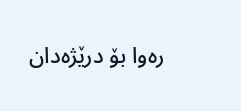رەوا بۆ درێژەدان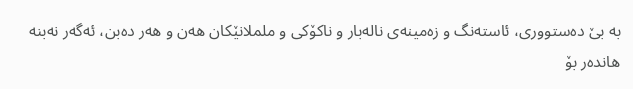بە بێ دەستووری، ئاستەنگ و زەمینەی نالەبار و ناكۆكی و ململانێكان هەن و هەر دەبن، ئەگەر نەبنە هاندەر بۆ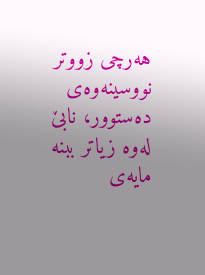هەرچی زووتر نووسینەوەی دەستوور، نابێ لەوە زیاتر ببنە مایەی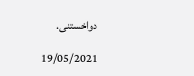دواخستنی.

19/05/2021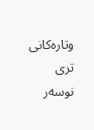وتارەکانی تری نوسەر